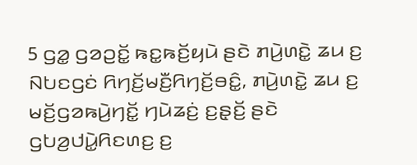5 ꤞꤤ꤭ ꤞꤤꤑꤢꤩ꤭ ꤒꤢ꤭ꤒꤢꤩ꤬ꤟꤣꤧ ꤔꤢꤧ ꤊꤣꤧ꤬ꤛꤢꤧ꤭ ꤘꤣ ꤢ꤬ ꤡꤝꤢꤞꤢꤦ ꤖꤚꤢꤩ꤬ꤗꤢꤪ꤬ꤖꤚꤢꤩ꤬ꤋꤢꤨ꤭, ꤊꤣꤧ꤬ꤛꤢꤧ꤭ ꤘꤣ ꤢ꤬ ꤗꤢꤩ꤬ꤞꤤꤒꤣꤧ꤬ꤚꤢꤩ꤭ ꤚꤣꤧꤘꤢꤦ꤬ ꤢ꤬ꤔ꤫ꤢꤩ꤬ ꤔꤢꤧ ꤞꤝꤤ꤬ꤓꤣꤧ꤭ꤖꤢꤛꤢ꤬ ꤢ꤬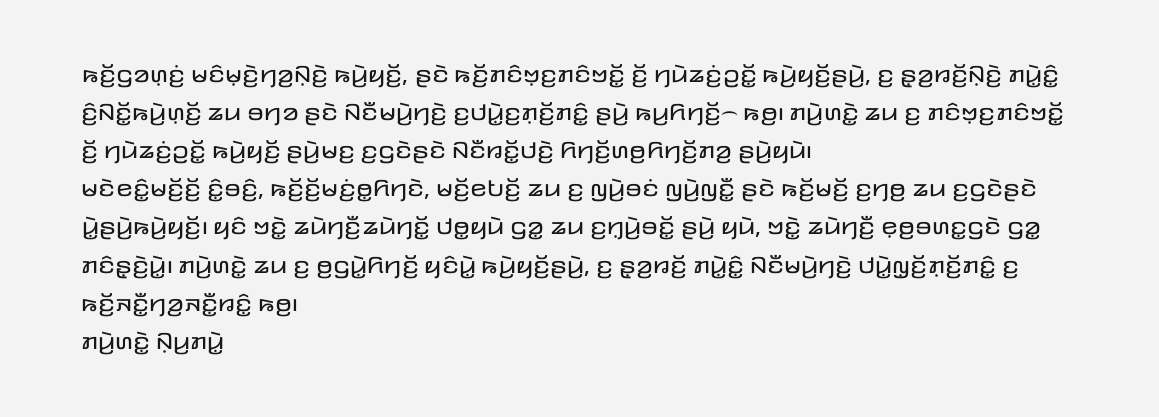ꤒꤢꤩ꤬ꤞꤤꤛ꤫ꤢꤦ꤬ ꤗꤢꤨꤗ꤫ꤢꤧ꤬ꤚꤤ꤬ꤡ꤫ꤢꤧ꤬ ꤒꤣꤧ꤬ꤟꤢꤩ꤬, ꤔꤢꤧ ꤒꤢꤩ꤬ꤊꤢꤨꤠ꤫ꤢ꤬ꤊꤢꤨꤠꤢꤩ꤭ ꤢꤩ꤬ ꤚꤣꤧꤘꤢꤦ꤬ꤑꤢꤩ꤭ ꤒꤣꤧ꤬ꤟꤢꤩ꤬ꤔꤣꤧ꤬, ꤢ꤬ ꤔ꤫ꤤ꤬ꤙꤢꤩ꤬ꤡ꤫ꤢꤧ꤬ ꤊꤣꤧ꤭ꤢꤨ꤭ ꤢꤨ꤬ꤡꤢꤩ꤭ꤒꤣꤧ꤬ꤛ꤫ꤢꤩ꤬ ꤘꤣ ꤋꤚꤤ ꤔꤢꤧ ꤡꤢꤪꤗꤣꤧ꤬ꤚꤢꤧ꤬ ꤢ꤬ꤓꤣꤧ꤭ꤢ꤬ꤊ꤫ꤢꤩ꤬ꤊꤢꤨ꤭ ꤔꤣꤧ꤬ ꤒꤣ꤬ꤖꤚꤢꤩ꤬꤮ ꤒꤥ꤬꤯ ꤊꤣꤧ꤬ꤛꤢꤧ꤭ ꤘꤣ ꤢ꤬ ꤊꤢꤨꤠ꤫ꤢ꤬ꤊꤢꤨꤠꤢꤩ꤭ ꤢꤩ꤬ ꤚꤣꤧꤘꤢꤦ꤬ꤑꤢꤩ꤭ ꤒꤣꤧ꤬ꤟꤢꤩ꤬ ꤔꤣꤧ꤬ꤗꤢ꤬ ꤢ꤬ꤞꤢꤧꤔꤢꤧ ꤡꤢꤪꤙꤢꤩ꤭ꤓꤢꤧ꤬ ꤖꤚꤢꤩ꤬ꤛꤥ꤬ꤖꤚꤢꤩ꤬ꤊꤤ꤬ ꤔꤣꤧ꤬ꤟꤣꤧ꤯
ꤗꤢꤧꤕꤢꤨ꤭ꤗꤢꤩ꤬ꤢꤩ꤬ ꤢꤨ꤭ꤋꤢꤨ꤬, ꤒꤢꤩ꤬ꤢꤩ꤬ꤗꤢꤦ꤬ꤥ꤭ꤖꤚꤢꤧ, ꤗꤢꤩ꤬ꤕꤝꤢꤩ꤬ ꤘꤣ ꤢ꤬ ꤜꤣꤧ꤬ꤋꤢꤦ ꤜꤣꤧ꤬ꤜꤢꤪ꤭ ꤔꤢꤧ ꤒꤢꤩ꤬ꤗꤢꤩ꤬ ꤢ꤬ꤚꤥ꤬ ꤘꤣ ꤢ꤬ꤞꤢꤧꤔꤢꤧ ꤣꤧ꤭ꤔꤣꤧ꤬ꤒꤣꤧ꤬ꤟꤢꤩ꤬꤯ ꤟꤢꤨ ꤠꤢꤧ꤭ ꤘꤣꤧꤚꤢꤪ꤬ꤘꤣꤧꤚꤢꤩ꤭ ꤓꤥ꤭ꤟꤣꤧ ꤞꤤ꤭ ꤘꤣ ꤢ꤬ꤚ꤫ꤣꤧ꤬ꤋꤢꤩ꤭ ꤔꤣꤧ꤬ ꤟꤣꤧ, ꤠꤢꤧ꤭ ꤘꤣꤧꤚꤢꤪ꤬ ꤕ꤫ꤥ꤬ꤋꤛꤢ꤭ꤞꤢꤧ ꤞꤤ꤭ ꤊꤢꤨꤔ꤫ꤢꤧ꤬ꤣꤧ꤭꤯ ꤊꤣꤧ꤬ꤛꤢꤧ꤭ ꤘꤣ ꤢ꤬ ꤥ꤬ꤞꤣꤧ꤭ꤖꤚꤢꤩ꤬ ꤟꤢꤨꤣꤧ꤭ ꤒꤣꤧ꤬ꤟꤢꤩ꤬ꤔꤣꤧ꤬, ꤢ꤬ ꤔ꤫ꤤ꤬ꤙꤢꤩ꤬ ꤊꤣꤧ꤭ꤢꤨ꤭ ꤡꤢꤪꤗꤣꤧ꤬ꤚꤢꤧ꤬ ꤓꤣꤧ꤭ꤜ꤫ꤢꤩ꤬ꤊ꤫ꤢꤩ꤬ꤊꤢꤨ꤭ ꤢ꤬ ꤒꤢꤩ꤬ꤏꤢꤪ꤭ꤚꤤ꤬ꤏꤢꤪ꤭ꤙꤢꤨ꤭ ꤒꤥ꤬꤯
ꤊꤣꤧ꤬ꤛꤢꤧ꤭ ꤡ꤫ꤣ꤬ꤊꤣꤧ꤭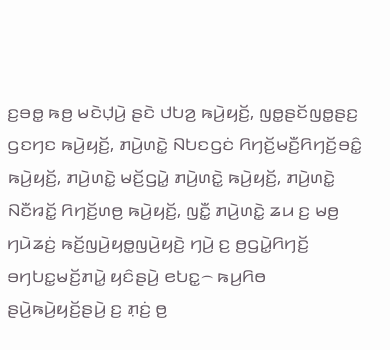ꤢ꤬ꤋꤥ꤭ ꤒꤥ꤬ ꤗꤢꤧꤓ꤫ꤣꤧ꤬ ꤔꤢꤧ ꤓꤝꤤ꤬ ꤒꤣꤧ꤬ꤟꤢꤩ꤬, ꤜꤥ꤭ꤔꤢꤩꤜꤥ꤭ꤔꤢ꤬ ꤞꤢꤚꤢ ꤒꤣꤧ꤬ꤟꤢꤩ꤬, ꤊꤣꤧ꤬ꤛꤢꤧ꤭ ꤡꤝꤢꤞꤢꤦ ꤖꤚꤢꤩ꤬ꤗꤢꤪ꤬ꤖꤚꤢꤩ꤬ꤋꤢꤨ꤭ ꤒꤣꤧ꤬ꤟꤢꤩ꤬, ꤊꤣꤧ꤬ꤛꤢꤧ꤭ ꤗꤢꤩ꤬ꤞꤣꤧ꤭ ꤊꤣꤧ꤬ꤛꤢꤧ꤭ ꤒꤣꤧ꤬ꤟꤢꤩ꤬, ꤊꤣꤧ꤬ꤛꤢꤧ꤭ ꤡꤢꤪꤙꤢꤩ꤭ ꤖꤚꤢꤩ꤬ꤛꤥ꤬ ꤒꤣꤧ꤬ꤟꤢꤩ꤬, ꤜꤢꤪ꤭ ꤊꤣꤧ꤬ꤛꤢꤧ꤭ ꤘꤣ ꤢ꤬ ꤗꤥ꤬ ꤚꤣꤧꤘꤢꤦ꤬ ꤒꤢꤩ꤬ꤜꤣꤧ꤬ꤟꤥ꤭ꤜꤣꤧ꤬ꤟꤢꤧ꤬ ꤚꤣꤧ꤬ ꤢ꤬ ꤥ꤬ꤞꤣꤧ꤭ꤖꤚꤢꤩ꤬ ꤋꤚꤝꤢ꤭ꤗꤢꤩ꤬ꤊꤣꤧ꤭ ꤟꤢꤨꤔꤣꤧ꤬ ꤕꤝꤢ꤭꤮ ꤒꤣ꤬ꤖꤥ ꤔꤣꤧ꤬ꤒꤣꤧ꤬ꤟꤢꤩ꤬ꤔꤣꤧ꤬ ꤢ꤬ ꤊ꤫ꤢꤦ꤬ ꤥ꤬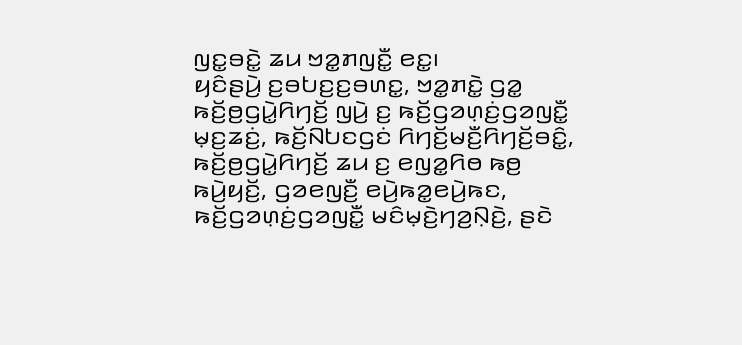ꤜꤢ꤭ꤋꤢꤧ꤭ ꤘꤣ ꤠꤤ꤭ꤊꤜꤢꤪ꤭ ꤕꤢ꤭꤯
ꤟꤢꤨꤔꤣꤧ꤬ ꤢ꤬ꤋꤝꤢ꤬ꤢ꤬ꤋꤛꤢ꤭, ꤠꤤ꤭ꤊꤢꤧ꤭ ꤞꤤ꤭ ꤒꤢꤩ꤬ꤥ꤬ꤞꤣꤧ꤭ꤖꤚꤢꤩ꤬ ꤜꤣꤧ꤬ ꤢ꤬ ꤒꤢꤩ꤬ꤞꤤꤛ꤫ꤢꤦ꤬ꤞꤤꤜꤢꤪ꤭ ꤗ꤫ꤢ꤬ꤘꤢꤦ꤬, ꤒꤢꤩ꤬ꤡꤝꤢꤞꤢꤦ ꤖꤚꤢꤩ꤬ꤗꤢꤪ꤬ꤖꤚꤢꤩ꤬ꤋꤢꤨ꤭, ꤒꤢꤩ꤬ꤥ꤬ꤞꤣꤧ꤭ꤖꤚꤢꤩ꤬ ꤘꤣ ꤢ꤬ ꤕꤜꤤ꤭ꤖꤥ ꤒꤥ꤬ ꤒꤣꤧ꤬ꤟꤢꤩ꤬, ꤞꤤꤕꤜꤢꤪ꤬ ꤕꤣꤧ꤬ꤒꤤ꤭ꤕꤣꤧ꤬ꤒꤢ, ꤒꤢꤩ꤬ꤞꤤꤛ꤫ꤢꤦ꤬ꤞꤤꤜꤢꤪ꤭ ꤗꤢꤨꤗ꤫ꤢꤧ꤬ꤚꤤ꤬ꤡ꤫ꤢꤧ꤬, ꤔꤢꤧ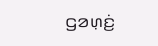ꤞꤤꤛ꤫ꤢꤦ꤬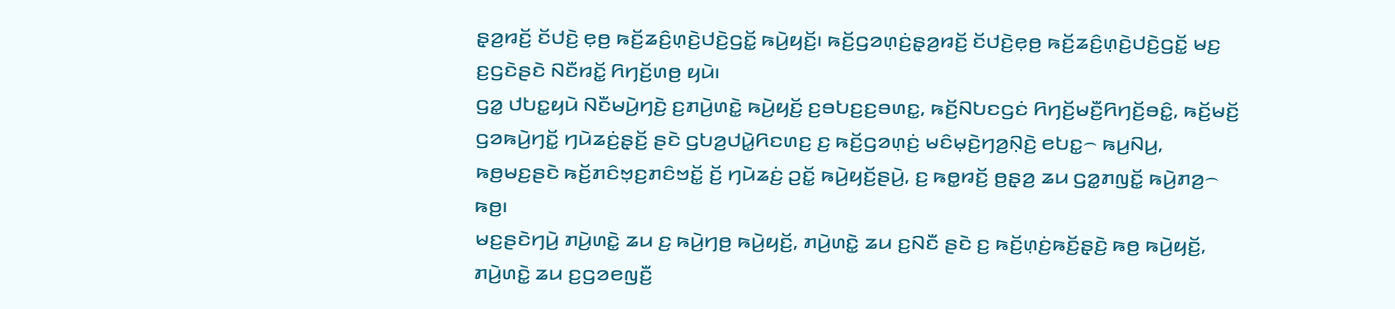ꤔ꤫ꤤ꤬ꤙꤢꤩ꤬ ꤢꤩꤓꤢꤧ꤬ ꤕ꤫ꤥ꤬ ꤒꤢꤩ꤬ꤘꤢꤨ꤬ꤛ꤫ꤢꤧ꤬ꤓꤢꤧ꤬ꤞꤢꤩ꤭ ꤒꤣꤧ꤬ꤟꤢꤩ꤬꤯ ꤒꤢꤩ꤬ꤞꤤꤛ꤫ꤢꤦ꤬ꤔ꤫ꤤ꤬ꤙꤢꤩ꤬ ꤢꤩꤓꤢꤧ꤬ꤕ꤫ꤥ꤬ ꤒꤢꤩ꤬ꤘꤢꤨ꤬ꤛ꤫ꤢꤧ꤬ꤓꤢꤧ꤬ꤞꤢꤩ꤭ ꤗꤢ꤬ ꤢ꤬ꤞꤢꤧꤔꤢꤧ ꤡꤢꤪꤙꤢꤩ꤭ ꤖꤚꤢꤩ꤬ꤛꤥ꤬ ꤟꤣꤧ꤯
ꤞꤤ꤭ ꤓꤝꤢ꤭ꤟꤣꤧ ꤡꤢꤪꤗꤣꤧ꤬ꤚꤢꤧ꤬ ꤢ꤬ꤊꤣꤧ꤬ꤛꤢꤧ꤭ ꤒꤣꤧ꤬ꤟꤢꤩ꤬ ꤢ꤬ꤋꤝꤢ꤬ꤢ꤬ꤋꤛꤢ꤭, ꤒꤢꤩ꤬ꤡꤝꤢꤞꤢꤦ ꤖꤚꤢꤩ꤬ꤗꤢꤪ꤬ꤖꤚꤢꤩ꤬ꤋꤢꤨ꤭, ꤒꤢꤩ꤬ꤗꤢꤩ꤬ ꤞꤤꤒꤣꤧ꤬ꤚꤢꤩ꤭ ꤚꤣꤧꤘꤢꤦ꤬ꤔ꤫ꤢꤩ꤬ ꤔꤢꤧ ꤞꤝꤤ꤬ꤓꤣꤧ꤭ꤖꤢꤛꤢ꤬ ꤢ꤬ ꤒꤢꤩ꤬ꤞꤤꤛ꤫ꤢꤦ꤬ ꤗꤢꤨꤗ꤫ꤢꤧ꤬ꤚꤤ꤬ꤡ꤫ꤢꤧ꤬ ꤕꤝꤢ꤭꤮ ꤒꤣ꤬ꤡꤣ꤬, ꤒꤥ꤬ꤗꤢ꤬ꤔꤢꤧ ꤒꤢꤩ꤬ꤊꤢꤨꤠ꤫ꤢ꤬ꤊꤢꤨꤠꤢꤩ꤭ ꤢꤩ꤬ ꤚꤣꤧꤘꤢꤦ꤬ ꤑꤢꤩ꤭ ꤒꤣꤧ꤬ꤟꤢꤩ꤬ꤔꤣꤧ꤬, ꤢ꤬ ꤒꤥ꤭ꤙꤢꤩ꤬ ꤥ꤬ꤔ꤫ꤤ꤬ ꤘꤣ ꤞꤤ꤭ꤊꤜꤢꤩ꤭ ꤒꤣꤧ꤬ꤊꤤ꤬꤮ ꤒꤥ꤬꤯
ꤗꤢ꤬ꤔꤢꤧꤚꤣꤧ꤬ ꤊꤣꤧ꤬ꤛꤢꤧ꤭ ꤘꤣ ꤢ꤬ ꤒꤣꤧ꤬ꤚꤥ꤬ ꤒꤣꤧ꤬ꤟꤢꤩ꤬, ꤊꤣꤧ꤬ꤛꤢꤧ꤭ ꤘꤣ ꤢ꤬ꤡꤢꤪ ꤔꤢꤧ ꤢ꤬ ꤒꤢꤩ꤬ꤛ꤫ꤢꤦ꤬ꤒꤢꤩ꤬ꤔ꤫ꤢꤧ꤬ ꤒꤥ꤬ ꤒꤣꤧ꤬ꤟꤢꤩ꤬, ꤊꤣꤧ꤬ꤛꤢꤧ꤭ ꤘꤣ ꤢ꤬ꤞꤤꤕꤜꤢꤪ꤬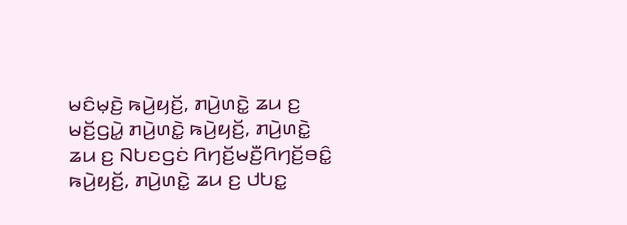ꤗꤢꤨꤗ꤫ꤢꤧ꤬ ꤒꤣꤧ꤬ꤟꤢꤩ꤬, ꤊꤣꤧ꤬ꤛꤢꤧ꤭ ꤘꤣ ꤢ꤬ ꤗꤢꤩ꤬ꤞꤣꤧ꤭ ꤊꤣꤧ꤬ꤛꤢꤧ꤭ ꤒꤣꤧ꤬ꤟꤢꤩ꤬, ꤊꤣꤧ꤬ꤛꤢꤧ꤭ ꤘꤣ ꤢ꤬ ꤡꤝꤢꤞꤢꤦ ꤖꤚꤢꤩ꤬ꤗꤢꤪ꤬ꤖꤚꤢꤩ꤬ꤋꤢꤨ꤭ ꤒꤣꤧ꤬ꤟꤢꤩ꤬, ꤊꤣꤧ꤬ꤛꤢꤧ꤭ ꤘꤣ ꤢ꤬ ꤓꤝꤢ꤭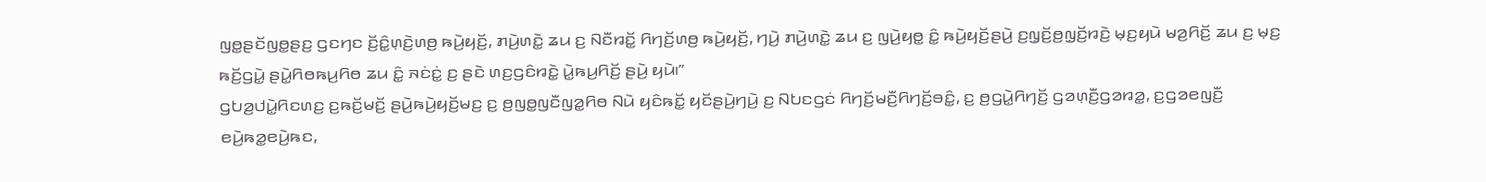ꤜꤥ꤭ꤔꤢꤩꤜꤥ꤭ꤔꤢ꤬ ꤞꤢꤚꤢ ꤢꤩ꤬ꤢꤨ꤭ꤛ꤫ꤢꤧ꤬ꤛꤥ꤬ ꤒꤣꤧ꤬ꤟꤢꤩ꤬, ꤊꤣꤧ꤬ꤛꤢꤧ꤭ ꤘꤣ ꤢ꤬ ꤡꤢꤪꤙꤢꤩ꤭ ꤖꤚꤢꤩ꤬ꤛꤥ꤬ ꤒꤣꤧ꤬ꤟꤢꤩ꤬, ꤚꤣꤧ꤬ ꤊꤣꤧ꤬ꤛꤢꤧ꤭ ꤘꤣ ꤢ꤬ ꤜꤣꤧ꤬ꤟꤥ꤭ ꤢꤨ꤭ ꤒꤣꤧ꤬ꤟꤢꤩ꤬ꤔꤣꤧ꤬ ꤢ꤬ꤜ꤫ꤢꤩ꤬ꤥ꤬ꤜ꤫ꤢꤩ꤬ꤙꤢꤧ꤬ ꤗ꤫ꤢ꤬ꤟꤣꤧ ꤗꤤ꤬ꤖꤢꤩ꤬ ꤘꤣ ꤢ꤬ ꤗ꤫ꤢ꤬ ꤒꤢꤩ꤬ꤞꤣꤧ꤭ ꤔꤣꤧ꤭ꤖꤥꤒꤣ꤬ꤖꤥ ꤘꤣ ꤢꤨ꤭ ꤏꤢꤦꤢꤦ꤭ ꤢ꤬ ꤔꤢꤧ ꤛꤢ꤬ꤞꤢꤨꤙꤢꤧ꤭ ꤣꤧ꤭ꤒꤣ꤬ꤖꤢꤩ꤬ ꤔꤣꤧ꤬ ꤟꤣꤧ꤯”
ꤞꤝꤤ꤬ꤓꤣꤧ꤭ꤖꤢꤛꤢ꤬ ꤢ꤬ꤒꤢꤩ꤬ꤗꤢꤩ꤬ ꤔꤣꤧ꤬ꤒꤣꤧ꤬ꤟꤢꤩ꤬ꤗꤢ꤬ ꤢ꤬ ꤥ꤬ꤜꤥ꤭ꤜꤢꤪꤜꤤ꤭ꤖꤥ ꤡꤣꤧ ꤟꤢꤨꤒꤢꤩ꤭ ꤟꤢꤩꤔꤣꤧ꤬ꤚꤣꤧ꤬ ꤢ꤬ ꤡꤝꤢꤞꤢꤦ ꤖꤚꤢꤩ꤬ꤗꤢꤪ꤬ꤖꤚꤢꤩ꤬ꤋꤢꤨ꤭, ꤢ꤬ ꤥ꤬ꤞꤣꤧ꤭ꤖꤚꤢꤩ꤬ ꤞꤤꤛ꤫ꤢꤪ꤬ꤞꤤꤙꤤ꤭, ꤢ꤬ꤞꤤꤕꤜꤢꤪ꤬ ꤕꤣꤧ꤬ꤒꤤ꤭ꤕꤣꤧ꤬ꤒꤢ,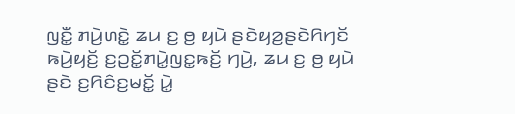ꤜꤢꤪ꤭ ꤊꤣꤧ꤬ꤛꤢꤧ꤭ ꤘꤣ ꤢ꤬ ꤥ꤬ ꤟꤣꤧ ꤔꤢꤧꤟꤤ꤬ꤔꤢꤧꤖꤚꤢꤩ ꤒꤣꤧ꤬ꤟꤢꤩ꤬ ꤢ꤬ꤑꤢꤩ꤭ꤊꤣꤧ꤭ꤜꤢ꤭ꤒꤢꤩ꤬ ꤚꤣꤧ꤬, ꤘꤣ ꤢ꤬ ꤥ꤬ ꤟꤣꤧ ꤔꤢꤧ ꤢ꤬ꤖꤢꤨꤢ꤬ꤗꤢꤩ꤭ ꤣꤧ꤭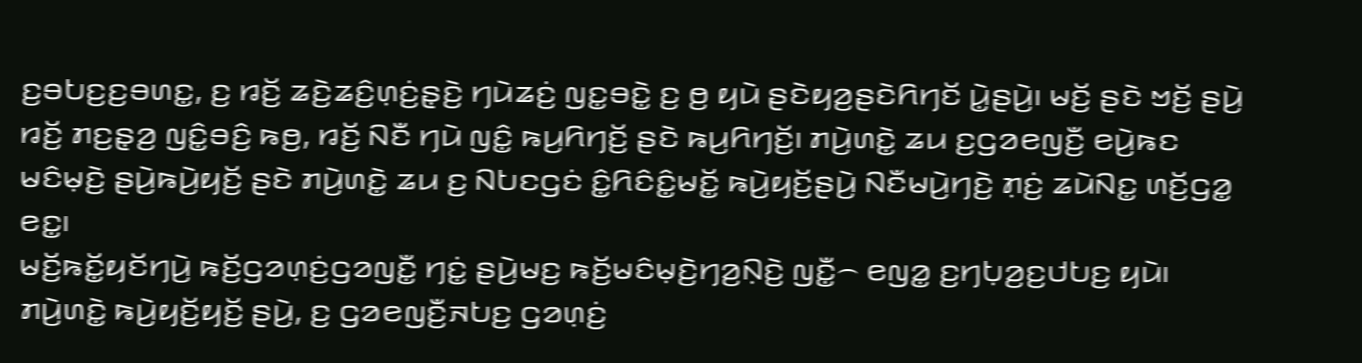ꤢ꤬ꤋꤝꤢ꤬ꤢ꤬ꤋꤛꤢ꤭, ꤢ꤬ ꤙꤢꤩ꤬ ꤘꤢꤧ꤬ꤘꤢꤨ꤬ꤛ꤫ꤢꤦ꤬ꤔ꤫ꤢꤧ꤬ ꤚꤣꤧꤘꤢꤦ꤬ ꤜꤢ꤭ꤋꤢꤧ꤭ ꤢ꤬ ꤥ꤬ ꤟꤣꤧ ꤔꤢꤧꤟꤤ꤬ꤔꤢꤧꤖꤚꤢꤩ ꤣꤧ꤭ꤔꤣꤧ꤬꤯ ꤗꤢꤩ꤬ ꤔꤢꤧ ꤠꤢꤩ꤬ ꤔꤣꤧ꤬ ꤙꤢꤩ꤬ ꤊꤢ꤬ꤔ꤫ꤤ꤬ ꤜꤢꤨ꤭ꤋꤢꤨ꤬ ꤒꤥ꤬, ꤙꤢꤩ꤬ ꤡꤢꤪ ꤚꤣꤧ ꤜꤢꤨ꤭ ꤒꤣ꤬ꤖꤚꤢꤩ꤬ ꤔꤢꤧ ꤒꤣ꤬ꤖꤚꤢꤩ꤬꤯ ꤊꤣꤧ꤬ꤛꤢꤧ꤭ ꤘꤣ ꤢ꤬ꤞꤤꤕꤜꤢꤪ꤬ ꤕꤣꤧ꤬ꤒꤢ ꤗꤢꤨꤗ꤫ꤢꤧ꤬ ꤔꤣꤧ꤬ꤒꤣꤧ꤬ꤟꤢꤩ꤬ ꤔꤢꤧ ꤊꤣꤧ꤬ꤛꤢꤧ꤭ ꤘꤣ ꤢ꤬ ꤡꤝꤢꤞꤢꤦ ꤢꤨ꤭ꤖꤢꤨꤢꤨ꤭ꤗꤢꤩ꤭ ꤒꤣꤧ꤬ꤟꤢꤩ꤬ꤔꤣꤧ꤬ ꤡꤢꤪꤗꤣꤧ꤬ꤚꤢꤧ꤬ ꤊ꤫ꤢꤦ꤬ ꤘꤣꤧꤡꤢ꤭ ꤛꤢꤩ꤬ꤞꤤ꤭ ꤕꤢ꤭꤯
ꤗꤢꤩ꤬ꤒꤢꤩ꤭ꤟꤢꤩꤚꤣꤧ꤬ ꤒꤢꤩ꤬ꤞꤤꤛ꤫ꤢꤦ꤬ꤞꤤꤜꤢꤪ꤭ ꤚꤢꤦ꤭ ꤔꤣꤧ꤬ꤗꤢ꤬ ꤒꤢꤩ꤬ꤗꤢꤨꤗ꤫ꤢꤧ꤬ꤚꤤ꤬ꤡ꤫ꤢꤧ꤬ ꤜꤢꤪ꤭꤮ ꤕꤜꤤ꤭ ꤢ꤬ꤚꤝ꤫ꤤ꤬ꤢ꤬ꤓꤝꤢ꤬ ꤟꤣꤧ꤯ ꤊꤣꤧ꤬ꤛꤢꤧ꤭ ꤒꤣꤧ꤬ꤟꤢꤩ꤬ꤟꤢꤩ꤬ ꤔꤣꤧ꤬, ꤢ꤬ ꤞꤤꤕꤜꤢꤪ꤬ꤏꤝꤢ꤬ ꤞꤤꤛ꤫ꤢꤦ꤬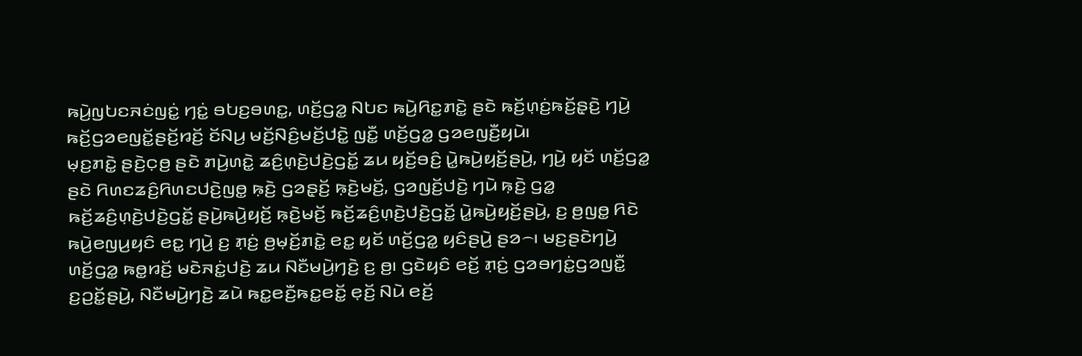ꤒꤣꤧ꤬ꤜꤝꤢꤏꤢꤦꤜꤢꤦ꤭ ꤚꤢꤦ꤭ ꤋꤝꤢ꤬ꤋꤛꤢ꤭, ꤛꤢꤩ꤬ꤞꤤ꤭ ꤡꤝꤢ ꤒꤣꤧ꤬ꤖꤢ꤭ꤊꤢꤧ꤭ ꤔꤢꤧ ꤒꤢꤩ꤬ꤛ꤫ꤢꤦ꤬ꤒꤢꤩ꤬ꤔ꤫ꤢꤧ꤬ ꤚꤣꤧ꤬ ꤒꤢꤩ꤬ꤞꤤꤕꤜꤢꤩ꤭ꤔꤢꤩ꤬ꤙꤢꤩ꤬ ꤢꤩꤡꤣ꤬ ꤗꤢꤩ꤬ꤡꤢꤨ꤬ꤗꤢꤩ꤬ꤓꤢꤧ꤭ ꤜꤢꤪ꤭ ꤛꤢꤩ꤬ꤞꤤ꤭ ꤞꤤꤕꤜꤢꤪ꤬ꤟꤣꤧ꤯
ꤗ꤫ꤢ꤬ꤊꤢꤧ꤭ ꤔꤢꤧ꤬ꤍ꤫ꤥ꤬ ꤔꤢꤧ ꤊꤣꤧ꤬ꤛꤢꤧ꤭ ꤘꤢꤨ꤬ꤛ꤫ꤢꤧ꤬ꤓꤢꤧ꤬ꤞꤢꤩ꤭ ꤘꤣ ꤟꤢꤩ꤬ꤋꤢꤨ꤬ ꤣꤧ꤭ꤒꤣꤧ꤬ꤟꤢꤩ꤬ꤔꤣꤧ꤬, ꤚꤣꤧ꤬ ꤟꤢꤩ ꤛꤢꤩ꤬ꤞꤤ꤭ ꤔꤢꤧ ꤖꤛꤢꤘꤢꤨ꤬ꤖꤛꤢꤓꤢꤧ꤬ꤜꤥ꤭ ꤒ꤫ꤢꤧ꤬ ꤞꤤꤔ꤫ꤢꤩ꤬ ꤒ꤫ꤢꤧ꤬ꤗꤢꤩ꤬, ꤞꤤꤜꤢꤩ꤬ꤓꤢꤧ꤬ ꤚꤣꤧ ꤒ꤫ꤢꤧ꤬ ꤞꤤ꤭ ꤒꤢꤩ꤬ꤘꤢꤨ꤬ꤛ꤫ꤢꤧ꤬ꤓꤢꤧ꤬ꤞꤢꤩ꤭ ꤔꤣꤧ꤬ꤒꤣꤧ꤬ꤟꤢꤩ꤬ ꤒ꤫ꤢꤧ꤬ꤗꤢꤩ꤬ ꤒꤢꤩ꤬ꤘꤢꤨ꤬ꤛ꤫ꤢꤧ꤬ꤓꤢꤧ꤬ꤞꤢꤩ꤭ ꤣꤧ꤭ꤒꤣꤧ꤬ꤟꤢꤩ꤬ꤔꤣꤧ꤬, ꤢ꤬ ꤥ꤬ꤜꤥ꤭ ꤖꤢꤧ ꤒꤣꤧ꤬ꤕꤜꤣ꤬ꤟꤢꤨ ꤕꤢ꤭ ꤚꤣꤧ꤬ ꤢ꤬ ꤊ꤫ꤢꤦ꤬ ꤥ꤬ꤗ꤫ꤢꤩ꤬ꤊꤢꤧ꤭ ꤕꤢ꤭ ꤟꤢꤩ ꤛꤢꤩ꤬ꤞꤤ꤭ ꤟꤢꤨꤔꤣꤧ꤬ ꤔꤤ꤮꤯ ꤗꤢ꤬ꤔꤢꤧꤚꤣꤧ꤬ ꤛꤢꤩ꤬ꤞꤤ꤭ ꤒꤥ꤭ꤙꤢꤩ꤬ ꤗꤢꤧꤏꤢꤦ꤭ꤓꤢꤧ꤬ ꤘꤣ ꤡꤢꤪꤗꤣꤧ꤬ꤚꤢꤧ꤬ ꤢ꤬ ꤥ꤬꤯ ꤞꤢꤧꤟꤢꤨ ꤕꤢꤩ꤬ ꤊ꤫ꤢꤦ꤬ ꤞꤤꤋꤚꤢꤦ꤭ꤞꤤꤜꤢꤪ꤭ ꤢ꤬ꤑꤢꤩ꤭ꤔꤣꤧ꤬, ꤡꤢꤪꤗꤣꤧ꤬ꤚꤢꤧ꤬ ꤘꤣꤧ ꤒꤢ꤭ꤕꤢꤪ꤬ꤒꤢ꤭ꤕꤢꤩ꤭ ꤕ꤫ꤢꤩ꤬ ꤡꤣꤧ ꤕꤢꤩ꤬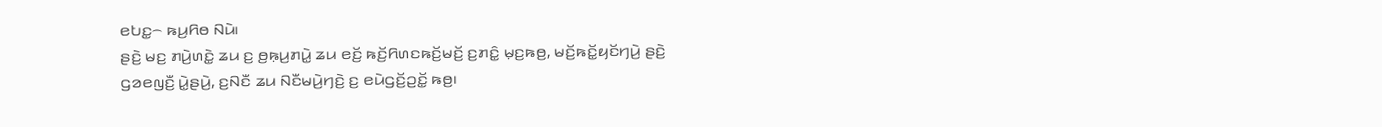ꤕꤝꤢ꤭꤮ ꤒꤣ꤬ꤖꤥ ꤡꤣꤧ꤯
ꤔꤢꤧ꤬ ꤗꤢ꤬ ꤊꤣꤧ꤬ꤛꤢꤧ꤭ ꤘꤣ ꤢ꤬ ꤥ꤬ꤒ꤫ꤣ꤬ꤊꤣꤧ꤭ ꤘꤣ ꤕꤢꤩ꤬ ꤒꤢꤩ꤬ꤖꤛꤢꤒꤢꤩ꤬ꤗꤢꤩ꤬ ꤢ꤬ꤊꤢꤨ꤭ ꤗ꤫ꤢ꤬ꤒꤥ꤬, ꤗꤢꤩ꤬ꤒꤢꤩ꤭ꤟꤢꤩꤚꤣꤧ꤬ ꤔꤢꤧ꤬ ꤞꤤꤕꤜꤢꤪ꤬ ꤣꤧ꤭ꤔꤣꤧ꤬, ꤢ꤬ꤡꤢꤪ ꤘꤣ ꤡꤢꤪꤗꤣꤧ꤬ꤚꤢꤧ꤬ ꤢ꤬ ꤕꤣꤧꤞꤢꤩ꤬ꤑꤢꤩ꤭ ꤒꤥ꤬꤯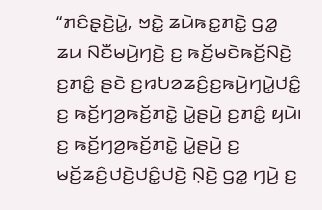“ꤊꤢꤨꤔ꤫ꤢꤧ꤬ꤣꤧ꤭, ꤠꤢꤧ꤭ ꤘꤣꤧꤒꤢ꤭ꤊꤢꤧ꤭ ꤞꤤ꤭ ꤘꤣ ꤡꤢꤪꤗꤣꤧ꤬ꤚꤢꤧ꤬ ꤢ꤬ ꤒꤢꤩ꤬ꤗꤢꤧꤒꤢꤩ꤬ꤡꤢꤧ꤬ ꤢ꤬ꤊꤢꤨ꤭ ꤔꤢꤧ ꤢ꤬ꤙꤝꤤꤘꤢꤨ꤬ꤢ꤬ꤒꤣꤧ꤬ꤚꤣꤧ꤭ꤓꤢꤨ꤭ ꤢ꤬ ꤒꤢꤩ꤬ꤚꤤ꤬ꤒꤢꤩ꤬ꤊꤢꤧ꤭ ꤣꤧ꤭ꤔꤣꤧ꤬ ꤢ꤬ꤊꤢꤨ꤭ ꤟꤣꤧ꤯ ꤢ꤬ ꤒꤢꤩ꤬ꤚꤤ꤬ꤒꤢꤩ꤬ꤊꤢꤧ꤭ ꤣꤧ꤭ꤔꤣꤧ꤬ ꤢ꤬ ꤗꤢꤩ꤬ꤘꤢꤨ꤬ꤓꤢꤧ꤬ꤓꤢꤨ꤭ꤓꤢꤧ꤬ ꤡ꤫ꤢꤧ꤬ ꤞꤤ꤭ ꤚꤣꤧ꤬ ꤢ꤬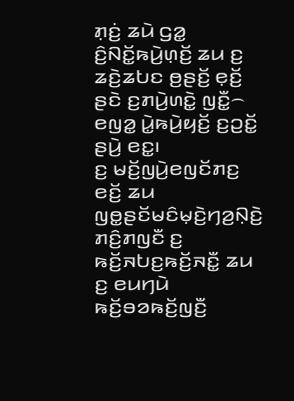ꤊ꤫ꤢꤦ꤬ ꤘꤣꤧ ꤞꤤ꤭ ꤢꤨ꤬ꤡꤢꤩ꤭ꤒꤣꤧ꤬ꤛ꤫ꤢꤩ꤬ ꤘꤣ ꤢ꤬ ꤘꤢꤧ꤬ꤘꤝꤢ ꤥ꤬ꤔꤢꤩ꤬ ꤕ꤫ꤢꤩ꤬ ꤔꤢꤧ ꤢ꤬ꤊꤣꤧ꤬ꤛꤢꤧ꤭ ꤜꤢꤪ꤭꤮ ꤕꤜꤤ꤭ ꤣꤧ꤭ꤒꤣꤧ꤬ꤟꤢꤩ꤬ ꤢ꤬ꤑꤢꤩ꤭ ꤔꤣꤧ꤬ ꤕꤢ꤭꤯
ꤢ꤬ ꤗꤢꤩ꤬ꤜꤣꤧ꤬ꤕꤜꤢꤩꤊꤢ꤬ ꤕꤢꤩ꤬ ꤘꤣ ꤜꤥ꤭ꤔꤢꤩꤗꤢꤨꤗ꤫ꤢꤧ꤬ꤚꤤ꤬ꤡ꤫ꤢꤧ꤬ ꤊꤢꤨ꤬ꤊꤜꤢꤪ ꤢ꤬ ꤒꤢꤩ꤬ꤏꤝꤢ꤬ꤒꤢꤩ꤬ꤏꤢꤪ꤭ ꤘꤣ ꤢ꤬ ꤕꤣꤚꤣꤧ ꤒꤢꤩ꤬ꤋꤤꤒꤢꤩ꤬ꤜꤢꤪ꤬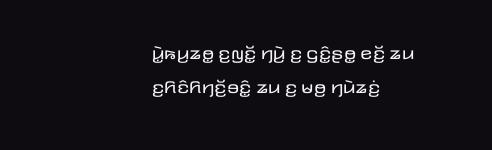ꤣꤧ꤭ꤒꤣ꤬ꤘꤥ꤭ ꤢ꤬ꤜꤢꤩ꤭ ꤚꤣꤧ꤬ ꤢ꤬ ꤞꤢꤨ꤭ꤔꤥ꤭ ꤕꤢꤩ꤬ ꤘꤣ ꤢ꤬ꤖꤢꤨꤖꤚꤢꤩ꤬ꤋꤢꤨ꤭ ꤘꤣ ꤢ꤬ ꤗꤥ꤬ ꤚꤣꤧꤘꤢꤦ꤬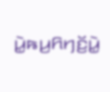ꤣꤧ꤭ꤒꤣ꤬ꤖꤚꤢꤩ꤬ꤣꤧ꤭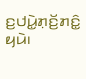ꤢ꤬ꤓꤣꤧ꤭ꤊ꤫ꤢꤩ꤬ꤊꤢꤨ꤭ ꤟꤣꤧ꤯